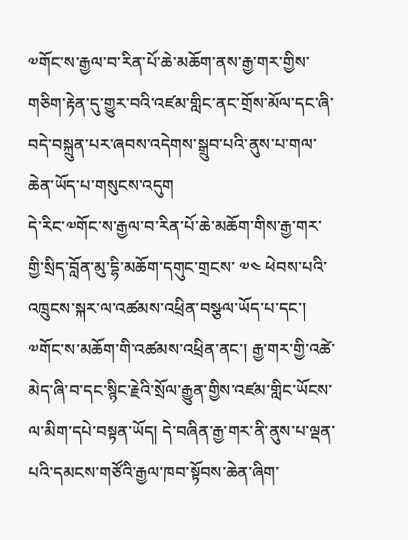༧གོང་ས་རྒྱལ་བ་རིན་པོ་ཆེ་མཆོག་ནས་རྒྱ་གར་གྱིས་གཅིག་རྟེན་དུ་གྱུར་བའི་འཛམ་གླིང་ནང་གྲོས་མོལ་དང་ཞི་བདེ་བསྐྲུན་པར་ཞབས་འདེགས་སྒྲུབ་པའི་ནུས་པ་གལ་ཆེན་ཡོད་པ་གསུངས་འདུག
དེ་རིང་༧གོང་ས་རྒྱལ་བ་རིན་པོ་ཆེ་མཆོག་གིས་རྒྱ་གར་གྱི་སྲིད་བློན་མུ་དྷི་མཆོག་དགུང་གྲངས་ ༧༤ ཕེབས་པའི་འཁྲུངས་སྐར་ལ་འཚམས་འཕྲིན་བསྩལ་ཡོད་པ་དང་། ༧གོང་ས་མཆོག་གི་འཚམས་འཕྲིན་ནང་། རྒྱ་གར་གྱི་འཚེ་མེད་ཞི་བ་དང་སྙིང་རྗེའི་སྲོལ་རྒྱུན་གྱིས་འཛམ་གླིང་ཡོངས་ལ་མིག་དཔེ་བསྟན་ཡོད། དེ་བཞིན་རྒྱ་གར་ནི་ནུས་པ་ལྡན་པའི་དམངས་གཙོའི་རྒྱལ་ཁབ་སྟོབས་ཆེན་ཞིག་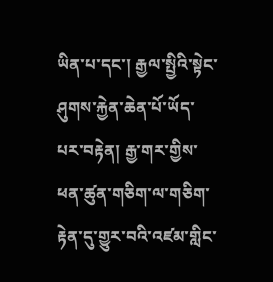ཡིན་པ་དང་། རྒྱལ་སྤྱིའི་སྟེང་ཤུགས་རྐྱེན་ཆེན་པོ་ཡོད་པར་བརྟེན། རྒྱ་གར་གྱིས་ཕན་ཚུན་གཅིག་ལ་གཅིག་རྟེན་དུ་གྱུར་བའི་འཛམ་གླིང་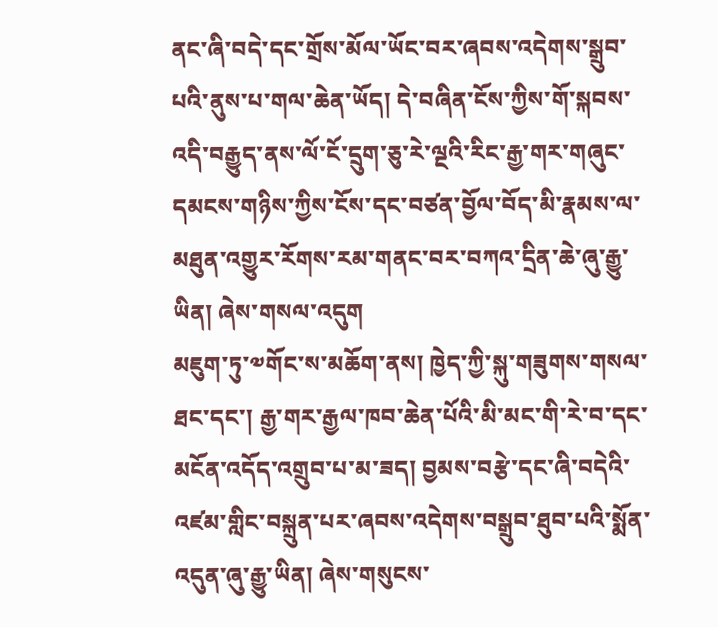ནང་ཞི་བདེ་དང་གྲོས་མོལ་ཡོང་བར་ཞབས་འདེགས་སྒྲུབ་པའི་ནུས་པ་གལ་ཆེན་ཡོད། དེ་བཞིན་ངོས་ཀྱིས་གོ་སྐབས་འདི་བརྒྱུད་ནས་ལོ་ངོ་དྲུག་ཅུ་རེ་ལྔའི་རིང་རྒྱ་གར་གཞུང་དམངས་གཉིས་ཀྱིས་ངོས་དང་བཙན་བྱོལ་བོད་མི་རྣམས་ལ་མཐུན་འགྱུར་རོགས་རམ་གནང་བར་བཀའ་དྲིན་ཆེ་ཞུ་རྒྱུ་ཡིན། ཞེས་གསལ་འདུག
མཇུག་ཏུ་༧གོང་ས་མཆོག་ནས། ཁྱེད་ཀྱི་སྐུ་གཟུགས་གསལ་ཐང་དང་། རྒྱ་གར་རྒྱལ་ཁབ་ཆེན་པོའི་མི་མང་གི་རེ་བ་དང་མངོན་འདོད་འགྲུབ་པ་མ་ཟད། བྱམས་བརྩེ་དང་ཞི་བདེའི་འཛམ་གླིང་བསྐྲུན་པར་ཞབས་འདེགས་བསྒྲུབ་ཐུབ་པའི་སྨོན་འདུན་ཞུ་རྒྱུ་ཡིན། ཞེས་གསུངས་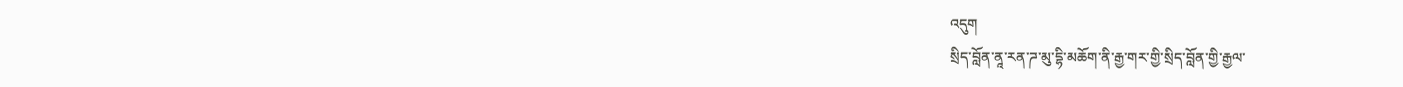འདུག
སྲིད་བློན་ནཱ་རན་ཌ་མུ་དྷི་མཆོག་ནི་རྒྱ་གར་གྱི་སྲིད་བློན་གྱི་རྒྱལ་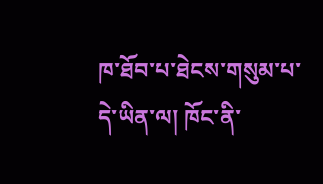ཁ་ཐོབ་པ་ཐེངས་གསུམ་པ་དེ་ཡིན་ལ། ཁོང་ནི་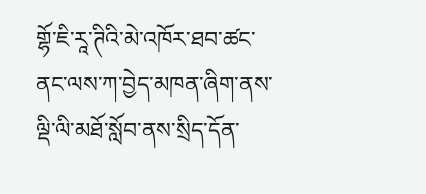གྷོ་ཇི་རཱ་ཊིའི་མེ་འཁོར་ཐབ་ཚང་ནང་ལས་ཀ་བྱེད་མཁན་ཞིག་ནས་ལྡི་ལི་མཐོ་སློབ་ནས་སྲིད་དོན་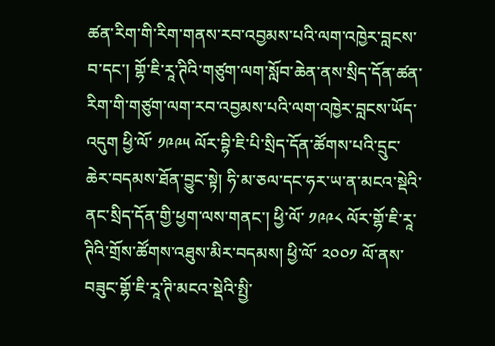ཚན་རིག་གི་རིག་གནས་རབ་འབྱམས་པའི་ལག་འཁྱེར་བླངས་བ་དང་། གྷོ་ཇི་རཱ་ཊིའི་གཙུག་ལག་སློབ་ཆེན་ནས་སྲིད་དོན་ཚན་རིག་གི་གཙུག་ལག་རབ་འབྱམས་པའི་ལག་འཁྱེར་བླངས་ཡོད་འདུག ཕྱི་ལོ་ ༡༩༩༥ ལོར་བྷི་ཇི་པི་སྲིད་དོན་ཚོགས་པའི་དྲུང་ཆེར་བདམས་ཐོན་བྱུང་སྟེ། ཧི་མ་ཅལ་དང་ཧར་ཡ་ན་མངའ་སྡེའི་ནང་སྲིད་དོན་གྱི་ཕྱག་ལས་གནང་། ཕྱི་ལོ་ ༡༩༩༨ ལོར་གྷོ་ཇི་རཱ་ཊིའི་གྲོས་ཚོགས་འཐུས་མིར་བདམས། ཕྱི་ལོ་ ༢༠༠༡ ལོ་ནས་བཟུང་གྷོ་ཇི་རཱ་ཊི་མངའ་སྡེའི་སྤྱི་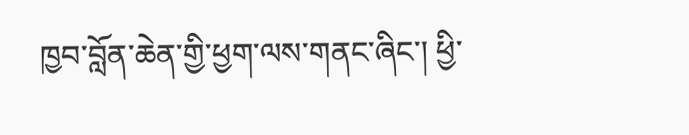ཁྱབ་བློན་ཆེན་གྱི་ཕྱག་ལས་གནང་ཞིང་། ཕྱི་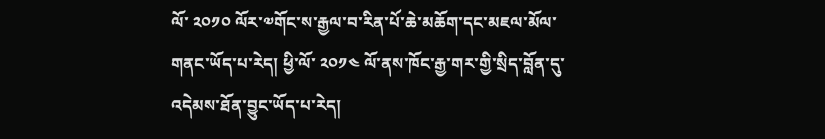ལོ་ ༢༠༡༠ ལོར་༧གོང་ས་རྒྱལ་བ་རིན་པོ་ཆེ་མཆོག་དང་མཇལ་མོལ་གནང་ཡོད་པ་རེད། ཕྱི་ལོ་ ༢༠༡༤ ལོ་ནས་ཁོང་རྒྱ་གར་གྱི་སྲིད་བློན་དུ་འདེམས་ཐོན་བྱུང་ཡོད་པ་རེད།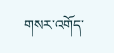གསར་འགོད་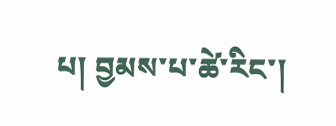པ། བྱམས་པ་ཚེ་རིང་།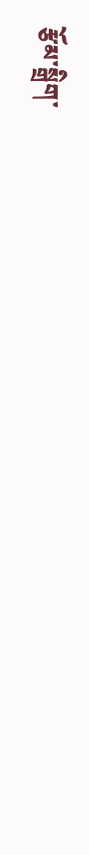རྩོམ་སྒྲིག་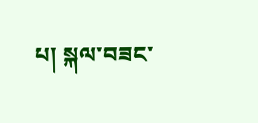པ། སྐལ་བཟང་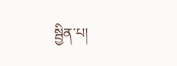སྦྱིན་པ།